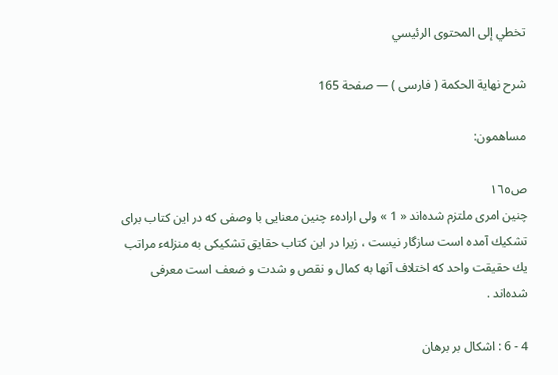تخطي إلى المحتوى الرئيسي

شرح نهاية الحكمة ( فارسى ) — صفحة 165

مساهمون:

ص١٦٥
چنين امرى ملتزم شده‌اند « 1 » ولى ارادهء چنين معنايى با وصفى كه در اين كتاب براى تشكيك آمده است سازگار نيست ، زيرا در اين كتاب حقايق تشكيكى به منزلهء مراتب يك حقيقت واحد كه اختلاف آنها به كمال و نقص و شدت و ضعف است معرفى شده‌اند .

4 - 6 : اشكال بر برهان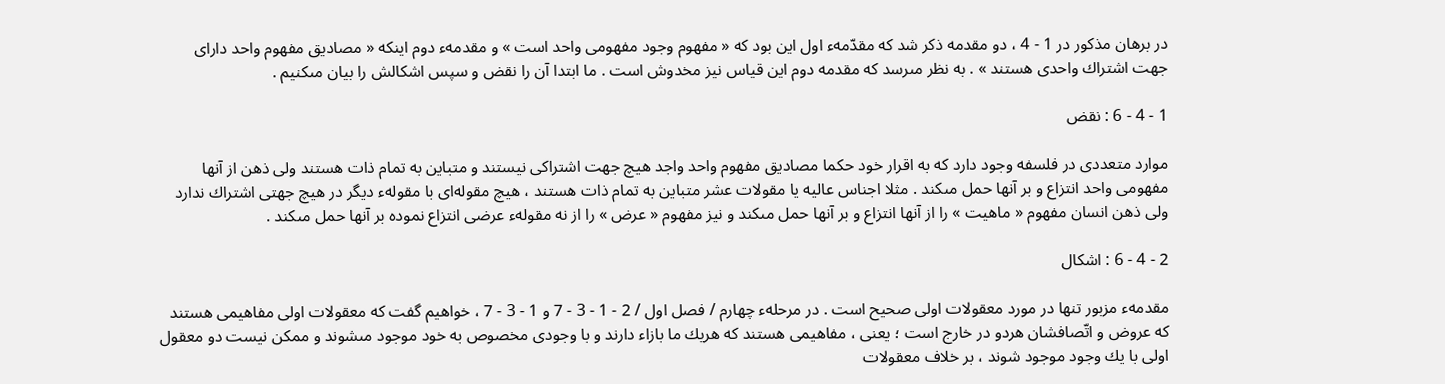در برهان مذكور در 1 - 4 ، دو مقدمه ذكر شد كه مقدّمهء اول اين بود كه « مفهوم وجود مفهومى واحد است » و مقدمهء دوم اينكه « مصاديق مفهوم واحد داراى جهت اشتراك واحدى هستند » . به نظر مىرسد كه مقدمه دوم اين قياس نيز مخدوش است . ما ابتدا آن را نقض و سپس اشكالش را بيان مىكنيم .

1 - 4 - 6 : نقض

موارد متعددى در فلسفه وجود دارد كه به اقرار خود حكما مصاديق مفهوم واحد واجد هيچ جهت اشتراكى نيستند و متباين به تمام ذات هستند ولى ذهن از آنها مفهومى واحد انتزاع و بر آنها حمل مىكند . مثلا اجناس عاليه يا مقولات عشر متباين به تمام ذات هستند ، هيچ مقوله‌اى با مقولهء ديگر در هيچ جهتى اشتراك ندارد ولى ذهن انسان مفهوم « ماهيت » را از آنها انتزاع و بر آنها حمل مىكند و نيز مفهوم « عرض » را از نه مقولهء عرضى انتزاع نموده بر آنها حمل مىكند .

2 - 4 - 6 : اشكال

مقدمهء مزبور تنها در مورد معقولات اولى صحيح است . در مرحلهء چهارم / فصل اول / 2 - 1 - 3 - 7 و 1 - 3 - 7 ، خواهيم گفت كه معقولات اولى مفاهيمى هستند كه عروض و اتّصافشان هردو در خارج است ؛ يعنى ، مفاهيمى هستند كه هريك ما بازاء دارند و با وجودى مخصوص به خود موجود مىشوند و ممكن نيست دو معقول اولى با يك وجود موجود شوند ، بر خلاف معقولات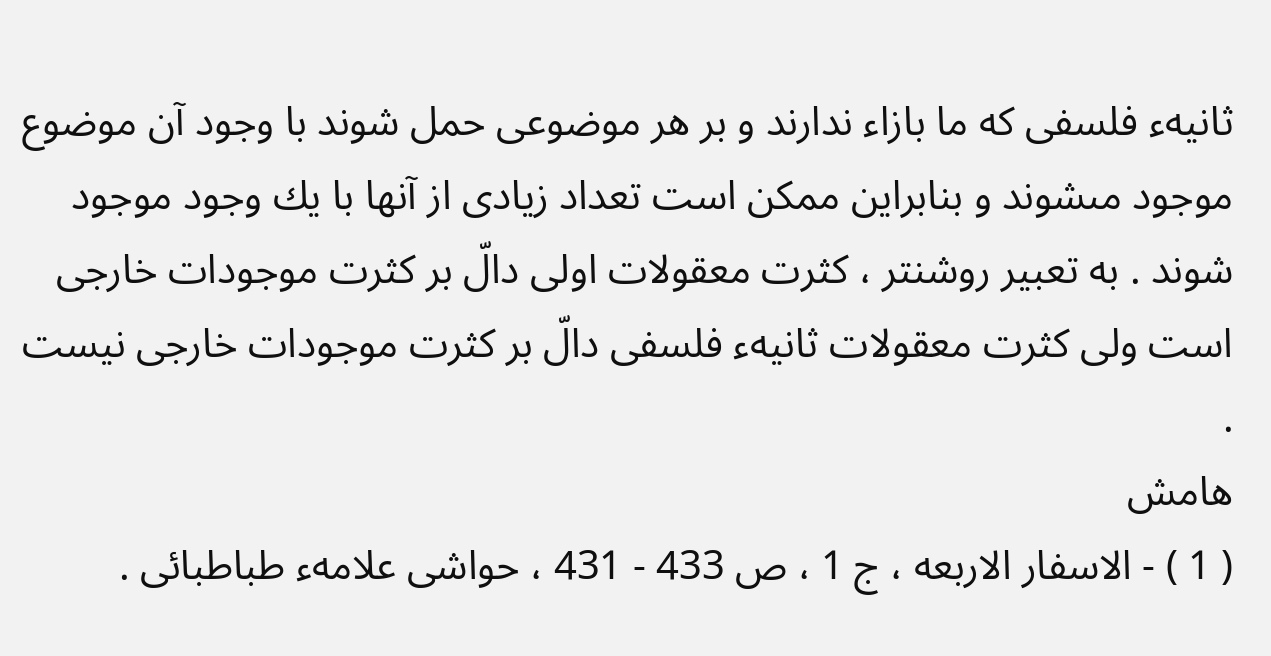ثانيهء فلسفى كه ما بازاء ندارند و بر هر موضوعى حمل شوند با وجود آن موضوع موجود مىشوند و بنابراين ممكن است تعداد زيادى از آنها با يك وجود موجود شوند . به تعبير روشنتر ، كثرت معقولات اولى دالّ بر كثرت موجودات خارجى است ولى كثرت معقولات ثانيهء فلسفى دالّ بر كثرت موجودات خارجى نيست .
هامش
( 1 ) - الاسفار الاربعه ، ج 1 ، ص 433 - 431 ، حواشى علامهء طباطبائى .